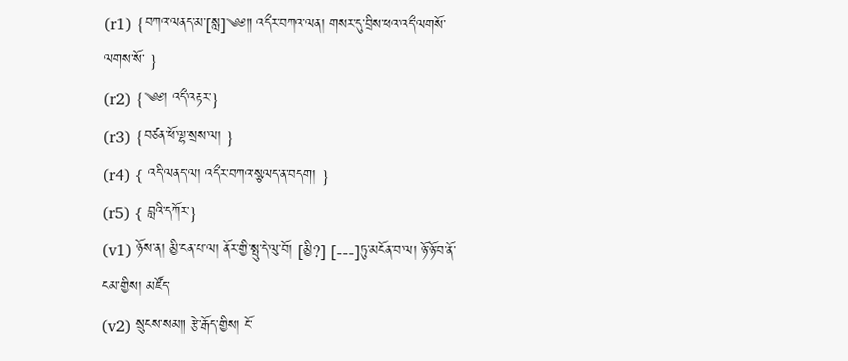(r1) {བཀའ་ལནད་མ་[སླ]༄༅༎ འདྀར་བཀའ་ལན། གསར་དུ་བྲིས་ཕའ་འདྀ་ལགསོ་ལགས་སོ་ }
(r2) {༄༅། འདྀ་འརྟར་}
(r3) {བཙན་ཕོ་ལྷ་སྲས་ལ། }
(r4) { འདི་ལནད་ལ། འདྀར་བཀའ་སྩལད་ན་བདག། }
(r5) { བླའི་དཀོར་}
(v1) ཉོས་ན། མྱི་ངན་པ་ལ། ནོར་གྱི་སྤུ་དེ་ལུ་བོ། [མྱི?] [---]ཏུ་མངོན་བ་ལ། ཉོ་ཉོ་བ་ནོ་ངམ་གྱིས། མཛོད་
(v2) སྲུངས་སམ༎ རྩེ་རྒོད་གྱིས། ངོ་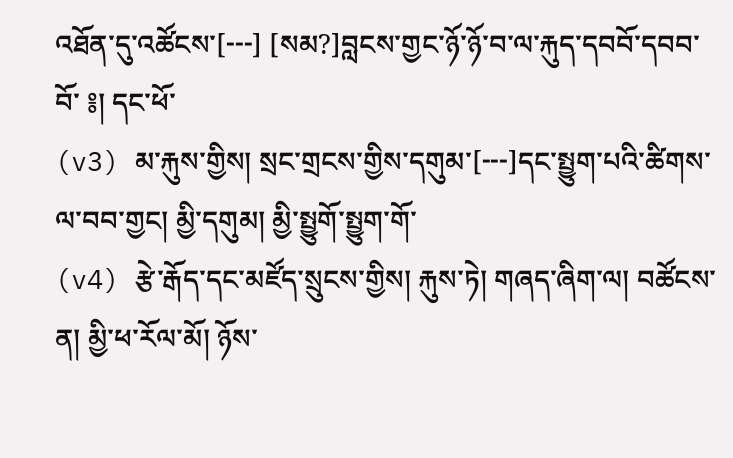འཐོན་དུ་འཚོངས་[---] [སམ?]བླངས་གྱང་ཉོ་ཉོ་བ་ལ་རྐུད་དབབོ་དབབ་བོ་ ༔། དང་ཕོ་
(v3) མ་རྐུས་གྱིས། སྲང་གྲངས་གྱིས་དགུམ་[---]དང་སྤྱུག་པའི་ཚིགས་ལ་བབ་གྱང། མྱི་དགུམ། མྱི་སྤྱུགོ་སྤྱུག་གོ་
(v4) རྩེ་རྒོད་དང་མཛོད་སྲུངས་གྱིས། རྐུས་ཏེ། གཞད་ཞིག་ལ། བཚོངས་ན། མྱི་ཕ་རོལ་མོ། ཉོས་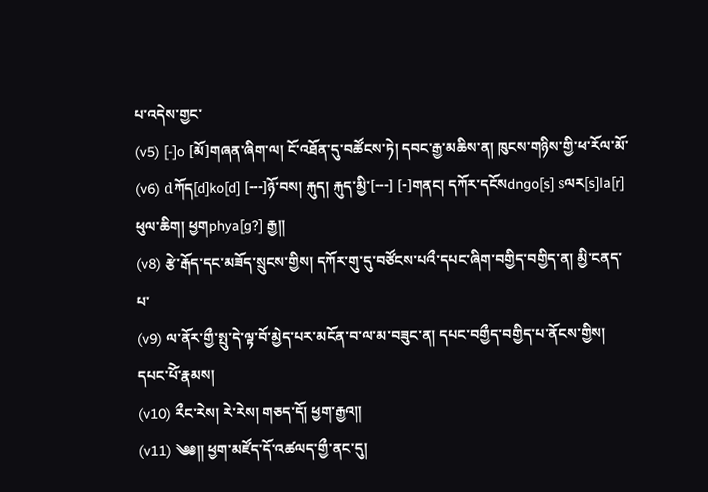པ་འདེས་གྱང་
(v5) [-]o [མོ]གཞན་ཞིག་ལ། ངོ་འཐོན་དུ་བཚོངས་ཏེ། དབང་རྒྱ་མཆིས་ན། ཁུངས་གཉིས་གྱི་ཕ་རོལ་མོ་
(v6) dཀོད[d]ko[d] [---]ཉོ་བས། རྐུད། རྐུད་མྱི་[---] [-]གནང། དཀོར་དངོསdngo[s] sལར[s]la[r] ཕུལ་ཆིག། ཕྱགphya[g?] རྒྱ༎
(v8) རྩེ་རྒོད་དང་མཟོད་སྲུངས་གྱིས། དཀོར་གུ་དུ་བཙོངས་པའྀ་དཔང་ཞིག་བགྱིད་བགྱིད་ན། མྱི་ངནད་པ་
(v9) ལ་ནོར་གྱྀ་སྤུ་དེ་ལྟ་བོ་མྱེད་པར་མངོན་བ་ལ་མ་བཟུང་ན། དཔང་བགྱྀད་བགྱིད་པ་ནོངས་གྱིས། དཔང་པོེ་རྣམས།
(v10) རྀང་རེས། རེ་རེས། གཅད་དོ། ཕྱག་རྒྱའ༎
(v11) ༄༅༎ ཕྱག་མཛོད་དོ་འཚལད་གྱྀ་ནང་དུ།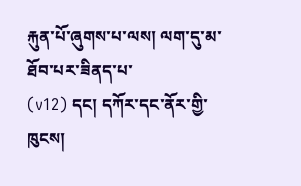རྐུན་པོ་ཞུགས་པ་ལས། ལག་དུ་མ་ཐོབ་པར་ཟིནད་པ་
(v12) དང། དཀོར་དང་ནོར་གྱི་ཁུངས།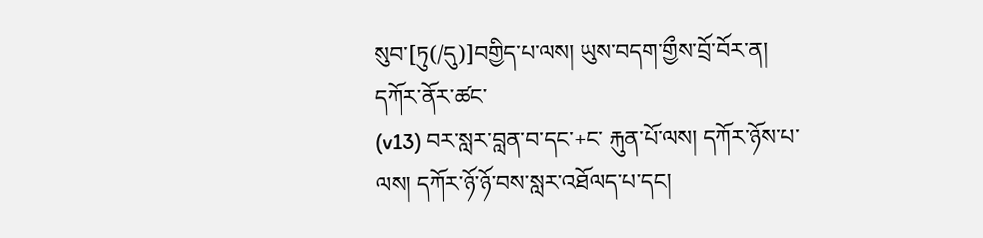སུབ་[ཏུ(/དུ)]བགྱིད་པ་ལས། ཡུས་བདག་གྱྀས་བྲོ་བོར་ན། དཀོར་ནོར་ཚང་
(v13) བར་སླར་བླན་བ་དང་+ང་ རྐུན་པོ་ལས། དཀོར་ཉོས་པ་ལས། དཀོར་ཉོ་ཉོ་བས་སླར་འཐོལད་པ་དང།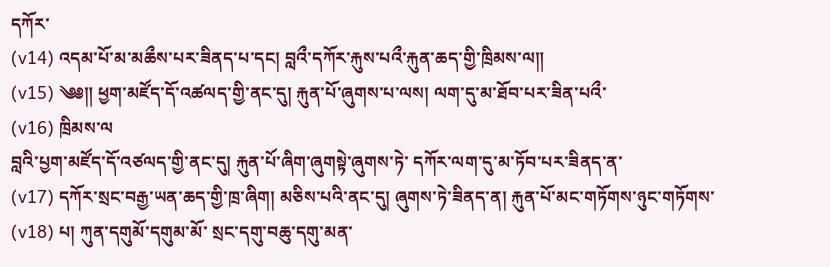དཀོར་
(v14) འདམ་པོ་མ་མཆྀས་པར་ཟིནད་པ་དང། བླའྀ་དཀོར་རྐུས་པའྀ་རྐུན་ཆད་གྱི་ཁྲིམས་ལ༎
(v15) ༄༅༎ ཕྱག་མཛོད་དོ་འཚལད་གྱི་ནང་དུ། རྐུན་པོ་ཞུགས་པ་ལས། ལག་དུ་མ་ཐོབ་པར་ཟིན་པའྀ་
(v16) ཁྲིམས་ལ
བླའི་པྱག་མཛོད་དོ་འཙལད་གྱི་ནང་དུ། རྐུན་པོ་ཞིག་ཞུགསྟེ་ཞུགས་ཏེ་ དཀོར་ལག་དུ་མ་ཏོབ་པར་ཟིནད་ན་
(v17) དཀོར་སྲང་བརྒྱ་ཡན་ཆད་གྱི་ཁྲ་ཞིག། མཅིས་པའི་ནང་དུ། ཞུགས་ཏེ་ཟིནད་ན། རྐུན་པོ་མང་གཏོགས་ཉུང་གཏོགས་
(v18) པ། ཀུན་དགུམོ་དགུམ་མོ་ སྲང་དགུ་བཆུ་དགུ་མན་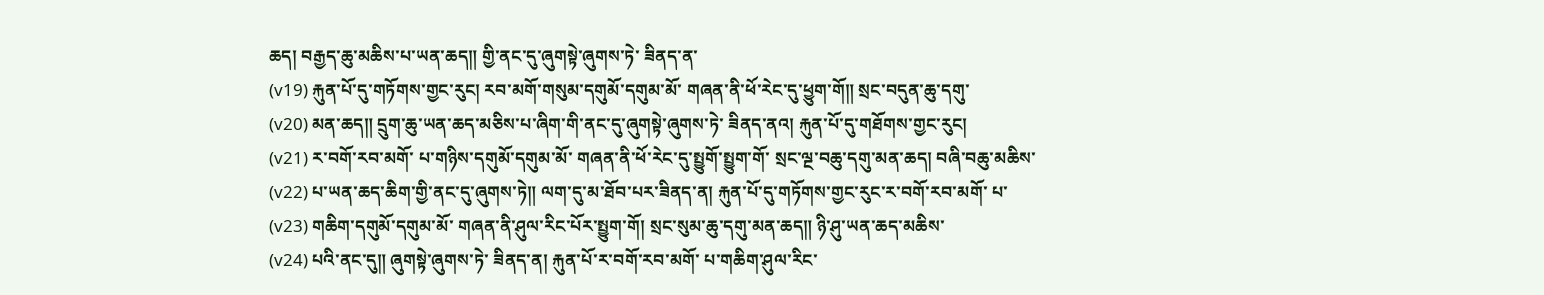ཆད། བརྒྱད་ཆུ་མཆིས་པ་ཡན་ཆད༎ གྱི་ནང་དུ་ཞུགསྟེ་ཞུགས་ཏེ་ ཟིནད་ན་
(v19) རྐུན་པོ་དུ་གཏོགས་གྱང་རུང། རབ་མགོ་གསུམ་དགུམོ་དགུམ་མོ་ གཞན་ནི་ཕོ་རེང་དུ་ཕྱུག་གོ༎ སྲང་བདུན་ཆུ་དགུ་
(v20) མན་ཆད༎ དྲུག་ཆུ་ཡན་ཆད་མཅིས་པ་ཞིག་གི་ནང་དུ་ཞུགསྟེ་ཞུགས་ཏེ་ ཟིནད་ནའ། རྐུན་པོ་དུ་གཐོགས་གྱང་རུང།
(v21) ར་བགོ་རབ་མགོ་ པ་གཉིས་དགུམོ་དགུམ་མོ་ གཞན་ནི་ཕོ་རེང་དུ་སྤྱུགོ་སྤྱུག་གོ་ སྲང་ལྔ་བཆུ་དགུ་མན་ཆད། བཞི་བཆུ་མཆིས་
(v22) པ་ཡན་ཆད་ཆིག་གྱི་ནང་དུ་ཞུགས་ཏེ༎ ལག་དུ་མ་ཐོབ་པར་ཟིནད་ན། རྐུན་པོ་དུ་གཏོགས་གྱང་རུང་ར་བགོ་རབ་མགོ་ པ་
(v23) གཆིག་དགུམོ་དགུམ་མོ་ གཞན་ནི་ཤུལ་རིང་པོར་སྤྱུག་གོ། སྲང་སུམ་ཆུ་དགུ་མན་ཆད༎ ཉི་ཤུ་ཡན་ཆད་མཆིས་
(v24) པའི་ནང་དུ༎ ཞུགསྟེ་ཞུགས་ཏེ་ ཟིནད་ན། རྐུན་པོ་ར་བགོ་རབ་མགོ་ པ་གཆིག་ཤུལ་རིང་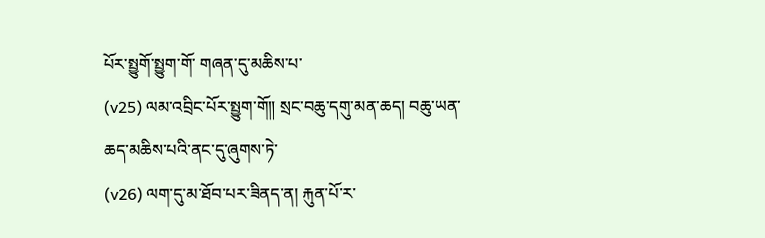པོར་སྤྱུགོ་སྤྱུག་གོ་ གཞན་དུ་མཆིས་པ་
(v25) ལམ་འབྲིང་པོར་སྤྱུག་གོ༎ སྲང་བཆུ་དགུ་མན་ཆད། བཆུ་ཡན་ཆད་མཆིས་པའི་ནང་དུ་ཞུགས་ཏེ་
(v26) ལག་དུ་མ་ཐོབ་པར་ཟིནད་ན། རྐུན་པོ་ར་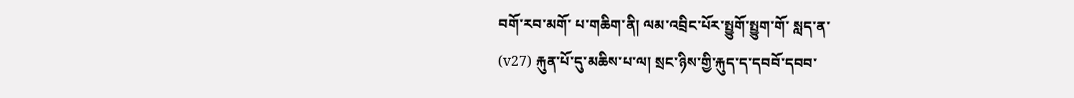བགོ་རབ་མགོ་ པ་གཆིག་ནི། ལམ་འབྲིང་པོར་སྤྱུགོ་སྤྱུག་གོ་ སླད་ན་
(v27) རྐུན་པོ་དུ་མཆིས་པ་ལ། སྲང་ཉིས་གྱི་རྐུད་ད་དབབོ་དབབ་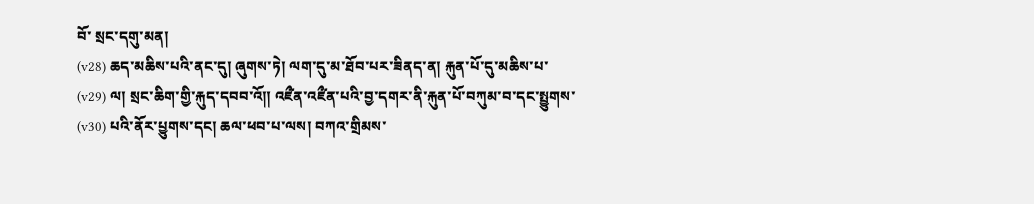བོ་ སྲང་དགུ་མན།
(v28) ཆད་མཆིས་པའི་ནང་དུ། ཞུགས་ཏེ། ལག་དུ་མ་ཐོབ་པར་ཟིནད་ན། རྐུན་པོ་དུ་མཆིས་པ་
(v29) ལ། སྲང་ཆིག་གྱི་རྐུད་དབབ་འོ༎ འཛྀན་འཛྀན་པའི་བྱ་དགར་ནི་རྐུན་པོ་བཀུམ་བ་དང་སྤྱུགས་
(v30) པའི་ནོར་པྱུགས་དང། ཆལ་ཕབ་པ་ལས། བཀའ་གྲིམས་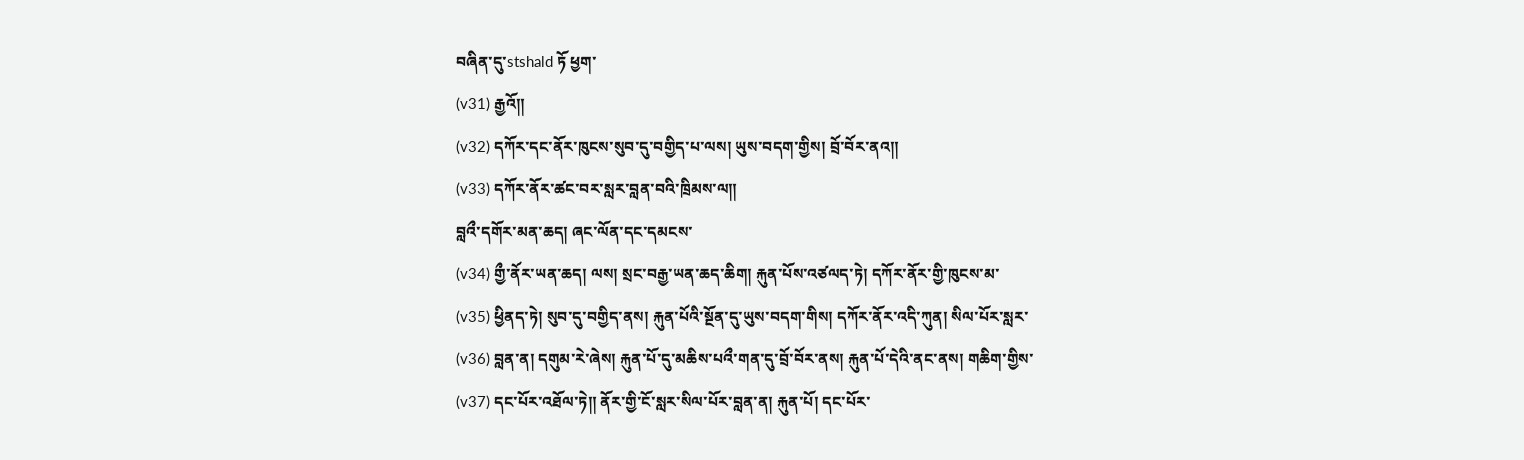བཞིན་དུ་stshald ཏོ ཕྱག་
(v31) རྒྱའོ༎
(v32) དཀོར་དང་ནོར་ཁུངས་སུབ་དུ་བགྱིད་པ་ལས། ཡུས་བདག་གྱིས། བྲོ་བོར་ནའ༎
(v33) དཀོར་ནོར་ཚང་བར་སླར་བླན་བའི་ཁྲིམས་ལ༎
བླའྀ་དགོར་མན་ཆད། ཞང་ལོན་དང་དམངས་
(v34) གྱྀ་ནོར་ཡན་ཆད། ལས། སྲང་བརྒྱ་ཡན་ཆད་ཆིག། རྐུན་པོས་འཙལད་ཏེ། དཀོར་ནོར་གྱི་ཁུངས་མ་
(v35) ཕྱིནད་ཏེ། སུབ་དུ་བགྱིད་ནས། རྐུན་པོའི་སྔོན་དུ་ཡུས་བདག་གིས། དཀོར་ནོར་འདི་ཀུན། སིལ་པོར་སླར་
(v36) བླན་ན། དགུམ་རེ་ཞེས། རྐུན་པོ་དུ་མཆིས་པའྀ་གན་དུ་བྲོ་བོར་ནས། རྐུན་པོ་དེའི་ནང་ནས། གཆིག་གྱིས་
(v37) དང་པོར་འཐོལ་ཏེ༎ ནོར་གྱི་ངོ་སླར་སིལ་པོར་བླན་ན། རྐུན་པོ། དང་པོར་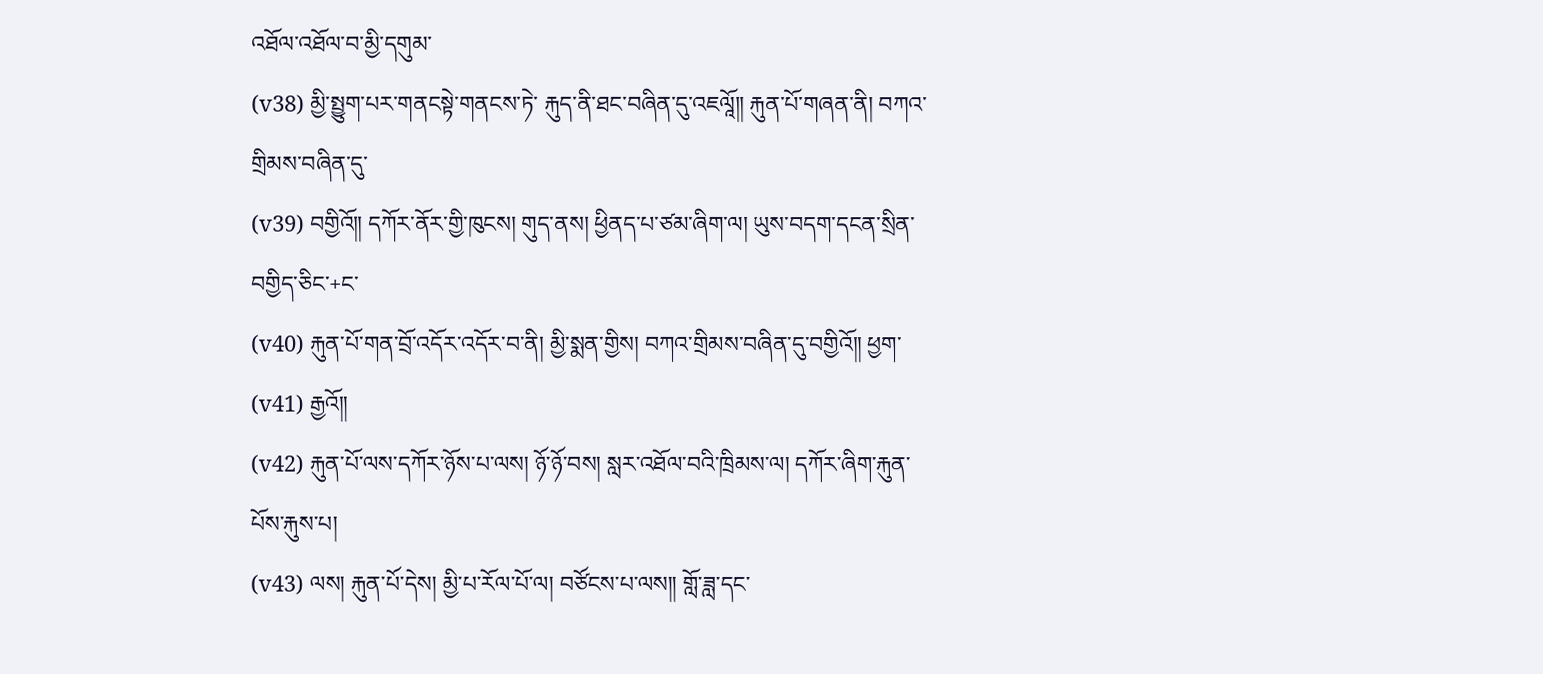འཐོལ་འཐོལ་བ་མྱི་དགུམ་
(v38) མྱི་སྤྱུག་པར་གནངསྟེ་གནངས་ཏེ་ རྐུད་ནི་ཐང་བཞིན་དུ་འཇལཱོ༎ རྐུན་པོ་གཞན་ནི། བཀའ་གྲིམས་བཞིན་དུ་
(v39) བགྱིའོ༎ དཀོར་ནོར་གྱི་ཁུངས། གུད་ནས། ཕྱིནད་པ་ཙམ་ཞིག་ལ། ཡུས་བདག་དངན་སྲིན་བགྱིད་ཅིང་+ང་
(v40) རྐུན་པོ་གན་བྲོ་འདོར་འདོར་བ་ནི། མྱི་སྨན་གྱིས། བཀའ་གྲིམས་བཞིན་དུ་བགྱིའོ༎ ཕྱག་
(v41) རྒྱའོ༎
(v42) རྐུན་པོ་ལས་དཀོར་ཉོས་པ་ལས། ཉོ་ཉོ་བས། སླར་འཐོལ་བའི་ཁྲིམས་ལ། དཀོར་ཞིག་རྐུན་པོས་རྐུས་པ།
(v43) ལས། རྐུན་པོ་དེས། མྱི་པ་རོལ་པོ་ལ། བཙོངས་པ་ལས༎ གློ་ཟླ་དང་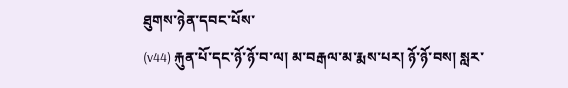ཐུགས་ཉེན་དབང་པོས་
(v44) རྐུན་པོ་དང་ཉོ་ཉོ་བ་ལ། མ་བརྒལ་མ་རྨས་པར། ཉོ་ཉོ་བས། སླར་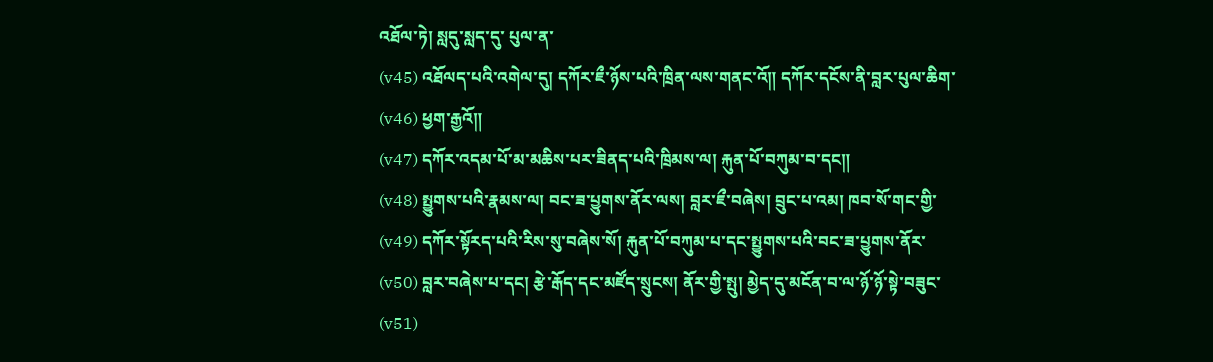འཐོལ་ཏེ། སླདུ་སླད་དུ་ པུལ་ན་
(v45) འཐོལད་པའི་འགེལ་དུ། དཀོར་ཇྀ་ཉོས་པའི་ཁྲིན་ལས་གནང་འོ༎ དཀོར་དངོས་ནི་བླར་པུལ་ཆིག་
(v46) ཕྱག་རྒྱའོ༎
(v47) དཀོར་འདམ་པོ་མ་མཆིས་པར་ཟིནད་པའི་ཁྲིམས་ལ། རྐུན་པོ་བཀུམ་བ་དང༎
(v48) སྤྱུགས་པའི་རྣམས་ལ། བང་ཟ་པྱུགས་ནོར་ལས། བླར་ཇྀ་བཞེས། བྲུང་པ་འམ། ཁབ་སོ་གང་གྱི་
(v49) དཀོར་སྟོརད་པའི་རིས་སུ་བཞེས་སོ། རྐུན་པོ་བཀུམ་པ་དང་སྤྱུགས་པའི་བང་ཟ་པྱུགས་ནོར་
(v50) བླར་བཞེས་པ་དང། རྩེ་རྒོད་དང་མཛོད་སྲུངས། ནོར་གྱི་སྤུ། མྱེད་དུ་མངོན་བ་ལ་ཉོ་ཉོ་སྟེ་བཟུང་
(v51)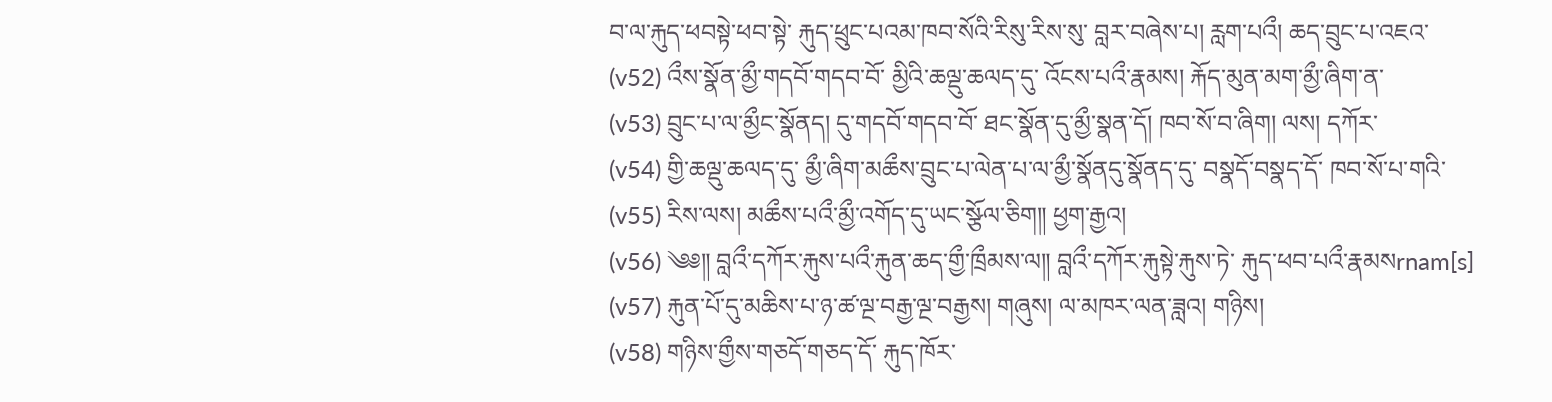བ་ལ་རྐུད་ཕབསྟེ་ཕབ་སྟེ་ རྐུད་ཕྲུང་པའམ་ཁབ་སོའི་རིསུ་རིས་སུ་ བླར་བཞེས་པ། རླག་པའྀ། ཆད་བྲུང་པ་འཇའ་
(v52) འྀས་སྣོན་མྱྀ་གདབོ་གདབ་བོ་ མྱིའི་ཆལྡུ་ཆལད་དུ་ འོངས་པའྀ་རྣམས། རྐོད་མུན་མག་མྱྀ་ཞིག་ན་
(v53) བྲུང་པ་ལ་མྱྀང་སྣོནད། དུ་གདབོ་གདབ་བོ་ ཐང་སྣོན་དུ་མྱྀ་སྣན་དོ། ཁབ་སོ་བ་ཞིག། ལས། དཀོར་
(v54) གྱི་ཆལྡུ་ཆལད་དུ་ མྱྀ་ཞིག་མཆྀས་བྲུང་པ་ལེན་པ་ལ་མྱྀ་སྣོནདུ་སྣོནད་དུ་ བསྣདོ་བསྣད་དོ་ ཁབ་སོ་པ་གའི་
(v55) རིས་ལས། མཆྀས་པའྀ་མྱྀ་འགོད་དུ་ཡང་སྩོལ་ཅིག༎ ཕྱག་རྒྱའ།
(v56) ༄༅༎ བླའྀ་དཀོར་རྐུས་པའྀ་རྐུན་ཆད་གྱྀ་ཁྲྀམས་ལ༎ བླའྀ་དཀོར་རྐུསྟེ་རྐུས་ཏེ་ རྐུད་ཕབ་པའྀ་རྣམསrnam[s]
(v57) རྐུན་པོ་དུ་མཆིས་པ་ཉ་ཚ་ལྔ་བརྒྱ་ལྔ་བརྒྱས། གཞུས། ལ་མཁར་ལན་ཟླའ། གཉིས།
(v58) གཉིས་གྱྀས་གཅདོ་གཅད་དོ་ རྐུད་ཁོར་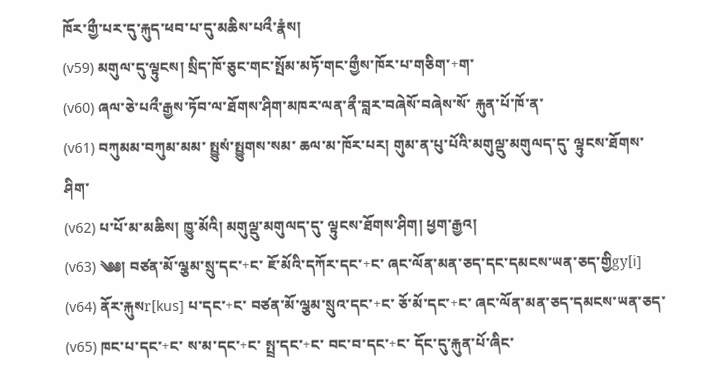ཁོར་གྱྀ་པར་དུ་རྐུད་ཕབ་པ་དུ་མཆིས་པའྀ་རྣཾས།
(v59) མགུལ་དུ་ལྟུངས། སྲིད་ཁོ་ཅུང་གང་སྤོམ་མཏོ་གང་གྱྀས་ཁོར་པ་གཅིག་+ག་
(v60) ཞལ་ཅེ་པའྀ་རྒྱས་ཏོབ་ལ་ཐོགས་ཤིག་མཁར་ལན་ནྀ་བླར་བཞེསོ་བཞེས་སོ་ རྐུན་པོ་ཁོ་ན་
(v61) བཀུམམ་བཀུམ་མམ་ སྤྱུསཾ་སྤྱུགས་སམ་ ཆལ་མ་ཁོར་པར། གུམ་ན་པུ་པོའི་མགུལྡུ་མགུལད་དུ་ ལྟུངས་ཐོགས་ཤིག་
(v62) པ་པོ་མ་མཆིས། ཁྱུ་མོའི། མགུལྡུ་མགུལད་དུ་ ལྟུངས་ཐོགས་ཤིག། ཕྱག་རྒྱའ།
(v63) ༄༅། བཙན་མོ་ལྕམ་སྲུ་དང་+ང་ ཇོ་མོའི་དཀོར་དང་+ང་ ཞང་ལོན་མན་ཅད་དང་དམངས་ཡན་ཅད་གྱིgy[i]
(v64) ནོར་རྐུསr[kus] པ་དང་+ང་ བཙན་མོ་ལྕམ་སྲུའ་དང་+ང་ ཅོ་མོ་དང་+ང་ ཞང་ལོན་མན་ཅད་དམངས་ཡན་ཅད་
(v65) ཁང་པ་དང་+ང་ ས་མ་དང་+ང་ སྤྲ་དང་+ང་ བང་བ་དང་+ང་ དོང་དུ་རྐུན་པོ་ཞིང་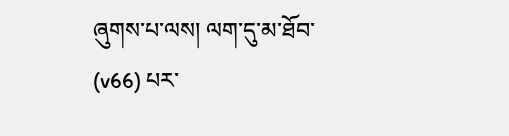ཞུགས་པ་ལས། ལག་དུ་མ་ཐོབ་
(v66) པར་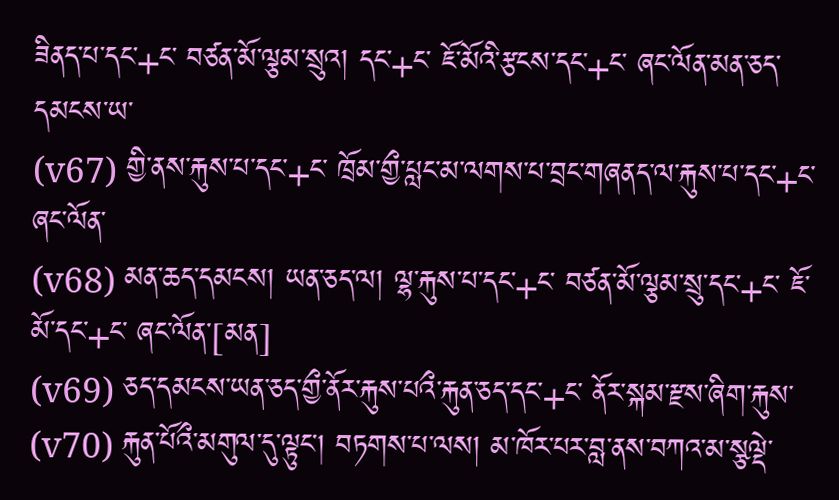ཟིནད་པ་དང་+ང་ བཙན་མོ་ལྕམ་སྲུའ། དང་+ང་ ཇོ་མོའི་རྩངས་དང་+ང་ ཞང་ལོན་མན་ཅད་དམངས་ཡ་
(v67) གྱི་ནས་རྐུས་པ་དང་+ང་ ཁྲོམ་གྱྀ་པླང་མ་ལགས་པ་བྲང་གཞནད་ལ་རྐུས་པ་དང་+ང་ ཞང་ལོན་
(v68) མན་ཆད་དམངས། ཡན་ཅད་ལ། ལྷ་རྐུས་པ་དང་+ང་ བཙན་མོ་ལྕམ་སྲུ་དང་+ང་ ཇོ་མོ་དང་+ང་ ཞང་ལོན་[མན]
(v69) ཅད་དམངས་ཡན་ཅད་གྱྀ་ནོར་རྐུས་པའྀ་རྐུན་ཅད་དང་+ང་ ནོར་སྐམ་རྫས་ཞིག་རྐུས་
(v70) རྐུན་པོའྀ་མགུལ་དུ་ལྟུང། བཏགས་པ་ལས། མ་ཁོར་པར་བླ་ནས་བཀའ་མ་སྩལྡེ་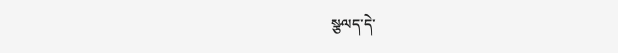སྩལད་དེ་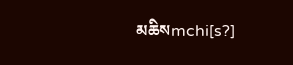མཆིསmchi[s?]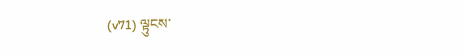(v71) ལྟུངས་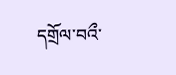དགྲོལ་བའྀ་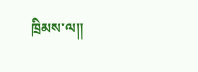ཁྲིམས་ལ༎